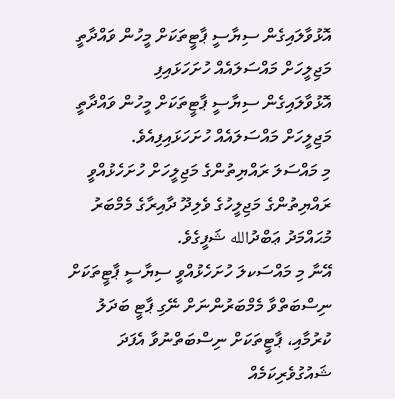އޮޅުވާލައިގެން ސިޔާސީ ޕާޓީތަކަށް މީހުން ވައްދާތީ މަޖިލީހަށް މައްސަލައެއް ހުށަހަޅައިފި
އޮޅުވާލައިގެން ސިޔާސީ ޕާޓީތަކަށް މީހުން ވައްދާތީ މަޖިލީހަށް މައްސަލައެއް ހުށަހަޅައިފިއެވެ.
މި މައްސަލަ ރައްޔިތުންގެ މަޖިލީހަށް ހުށަހެޅުއްވީ ރައްޔިތުންގެ މަޖިލީހުގެ ވެލިދޫ ދާއިރާގެ މެމްބަރު މުޙައްމަދު ޢަބްދުالله ޝަފީގެވެ.
އޭނާ މި މައްސަކލަ ހުށަހެޅުއްވީ ސިޔާސީ ޕާޓީތަކަށް ނިސްބަތްވާ މެމްބަރުންނަށް ނޭގި ޕާޓީ ބަދަލު ކުރުމާއި، ޕާޓީތަކަށް ނިސްބަތްނުވާ އެފަދަ ޝައުގުވެރިކަމެއް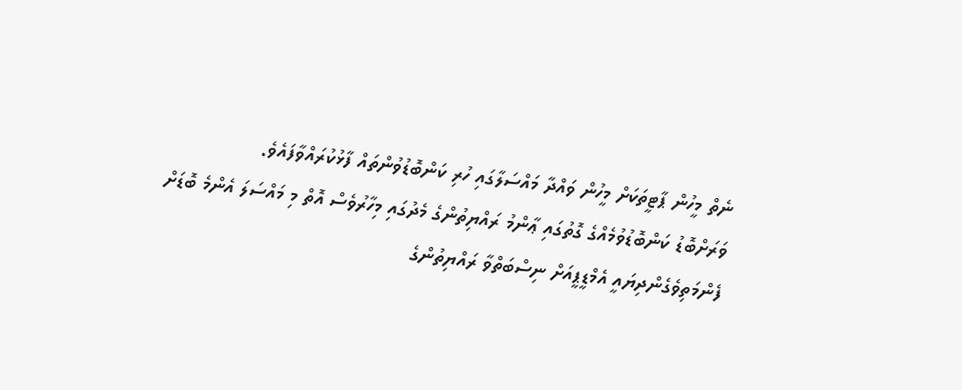ނެތް މީހުން ޕާޓީތަކަށް މީހުން ވައްދާ މައްސަލާގައި ހުރި ކަންބޮޑުވުންތައް ފާޅުކުރައްވާފައެވެ.
ވަރަށްބޮޑު ކަންބޮޑުވުމެއްގެ ގޮތުގައި ޢާންމު ރައްޔިތުންގެ މެދުގައި މިހާރުވެސް އޮތް މި މައްސަލަ އެންމެ ބޮޑަށް ފެންމަތިވެގެންދިޔައީ އެމްޑީޕީއަށް ނިސްބަތްވާ ރައްޔިތުންގެ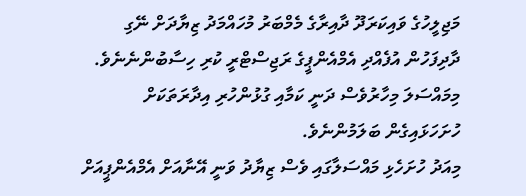މަޖިލީހުގެ ވައިކަރަދޫ ދާއިރާގެ މެމްބަރު މުހައްމަދު ޒިޔާދަށް ނޭގި ދާދިފަހުން އުފެއްދި އެމްއެންޕީގެ ރަޖިސްޓްރީ ކުރި ހިސާބުންނެނެވެ.
މިމައްސަލަ މިހާރުވެސް ދަނީ ކަމާއި ގުޅުންހުރި އިދާރަތަކަށް ހުށަހަޅައިގެން ބަލަމުންނެވެ.
މިއަދު ހުށަހެޅި މައްސަލާގައި ވެސް ޒިޔާދު ވަނީ އޭނާއަށް އެމްއެންޕީއަށް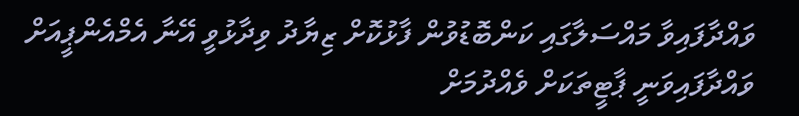ވައްދާފައިވާ މައްސަލާގައި ކަންބޮޑުވުން ފާޅުކޮށް ޒިޔާދު ވިދާޅުވީ އޭނާ އެމްއެންޕީއަށް ވައްދާފައިވަނީ ޕާޓީތަކަށް ވެއްދުމަށް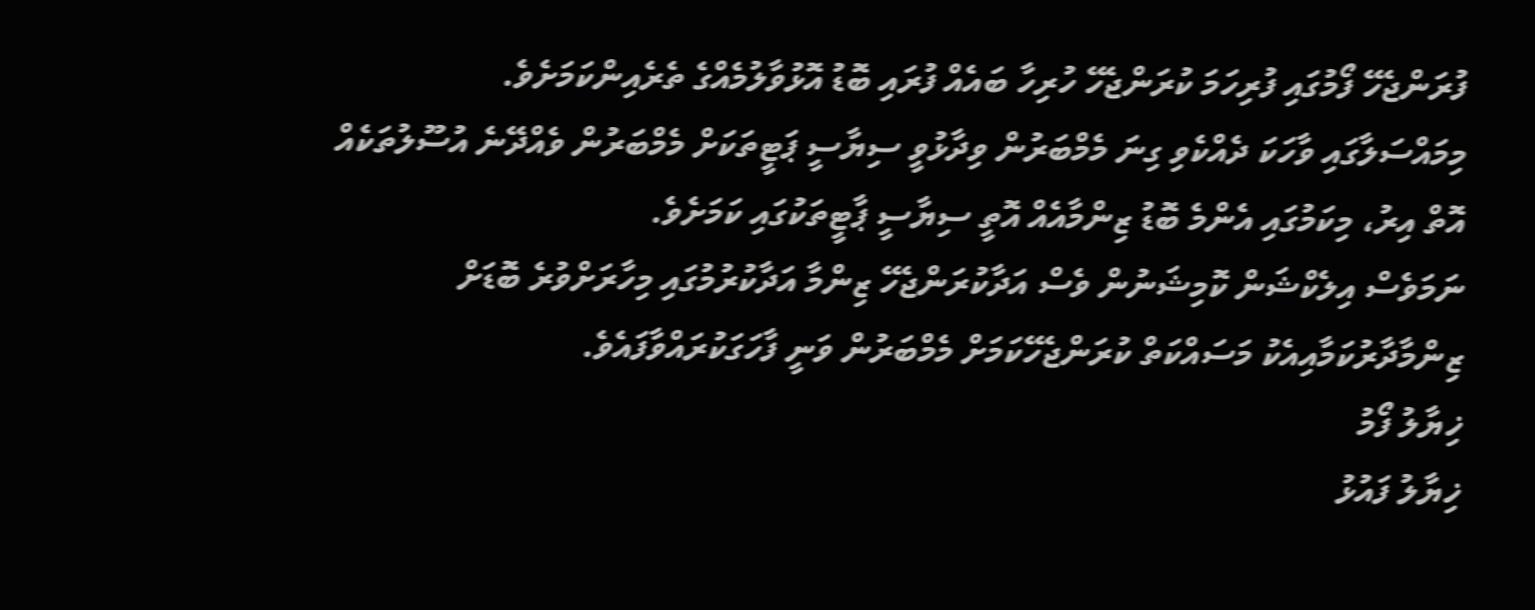ފުރަންޖެހޭ ފޯމުގައި ފުރިހަމަ ކުރަންޖެހޭ ހުރިހާ ބައެއް ފުރައި ބޮޑު އޮޅުވާލުމެއްގެ ތެރެއިންކަމަށެވެ.
މިމައްސަލާގައި ވާހަކަ ދެއްކެވި ގިނަ މެމްބަރުން ވިދާޅުވީ ސިޔާސީ ޕަޓީތަކަށް މެމްބަރުން ވެއްދޭނެ އުސޫލުތަކެއް އޮތް އިރު، މިކަމުގައި އެންމެ ބޮޑު ޒިންމާއެއް އޮތީ ސިޔާސީ ޕާޓީތަކުގައި ކަމަށެވެ.
ނަމަވެސް އިލެކްޝަން ކޮމިޝަނުން ވެސް އަދާކުރަންޖެހޭ ޒިންމާ އަދާކުރުމުގައި މިހާރަށްވުރެ ބޮޑަށް ޒިންމާދާރުކަމާއިއެކު މަސައްކަތް ކުރަންޖެހޭކަމަށް މެމްބަރުން ވަނީ ފާހަގަކުރައްވާފައެވެ.
ޚިޔާލު ފޯމު
ޚިޔާލު ފައުޅު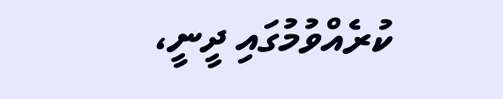ކުރެއްވުމުގައި ދީނީ،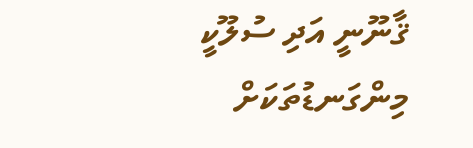ޤާނޫނީ އަދި ސުލޫކީ މިންގަނޑުތަކަށް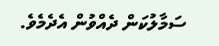ސަމާލުކަން ދެއްވުން އެދެމެވެ.